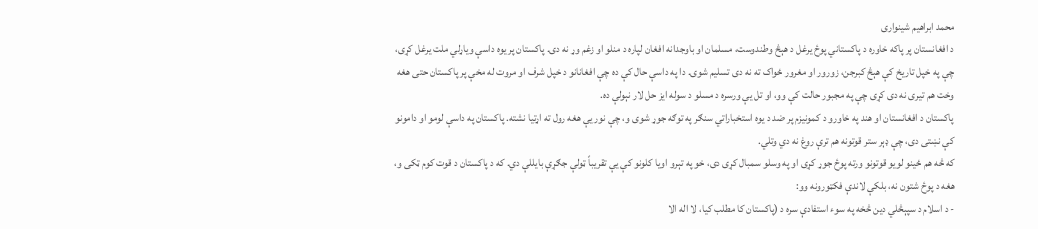محمد ابراهیم شینواری
د افغانستان پر پاکه خاوره د پاکستاني پوځ یرغل د هېڅ وطندوست، مسلمان او باوجدانه افغان لپاره د منلو او زغم وړ نه دی. پاکستان پر یوه داسې ویاړلي ملت یرغل کړی، چې په خپل تاریخ کې هېڅ کبرجن، زورور او مغرور ځواک ته نه دی تسلیم شوی. دا په داسې حال کې ده چې افغانانو د خپل شرف او مروت له مخې پر پاکستان حتی هغه وخت هم تیری نه دی کړی چې په مجبور حالت کې وو، او تل یې ورسره د مسلو د سوله ایز حل لار نېولې ده.
پاکستان د افغانستان او هند په خاورو د کمونیزم پر ضد د یوه استخباراتي سنګر په توګه جوړ شوی و، چې نور یې هغه رول ته اړتیا نشته. پاکستان په داسې لومو او دامونو کې نښتی دی، چې ډېر ستر قوتونه هم ترې روغ نه دي وتلي.
که څه هم ځینو لویو قوتونو ورته پوځ جوړ کړی او په وسلو سمبال کړی دی، خو په تېرو اویا کلونو کې یې تقریباً ټولې جګړې بایللې دي. که د پاکستان د قوت کوم ټکی و، هغه د پوځ شتون نه، بلکې لاندې فکټورونه وو:
- د اسلام د سپېڅلي دین څخه په سوء استفادې سره د (پاکستان کا مطلب کیا، لا اله الا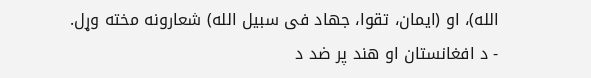الله)، او (ایمان، تقوا، جهاد فی سبیل الله) شعارونه مخته وړل.
- د افغانستان او هند پر ضد د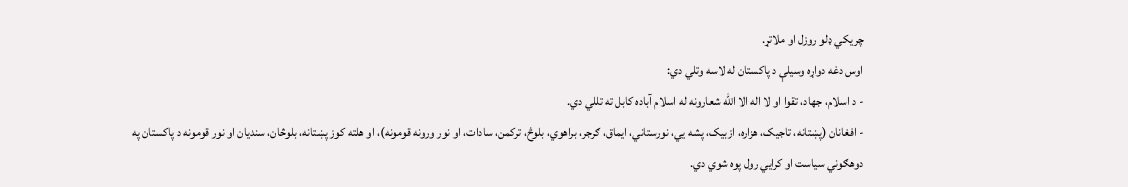چریکي ډلو روزل او ملاتړ.
اوس دغه دواړه وسیلې د پاکستان له لاسه وتلي دي:
- د اسلام، جهاد، تقوا او لا اله الا الله شعارونه له اسلام آباده کابل ته تللي دي.
- افغانان (پښتانه، تاجیک، هزاره، ازبیک، پشه یي، نورستاني، ایماق، ګرجر، براهوي، بلوڅ، ترکمن، سادات، او نور ورونه قومونه)، او هلته کوز پښتانه، بلوڅان، سندیان او نور قومونه د پاکستان په دوهګوني سیاست او کرایي رول پوه شوي دي.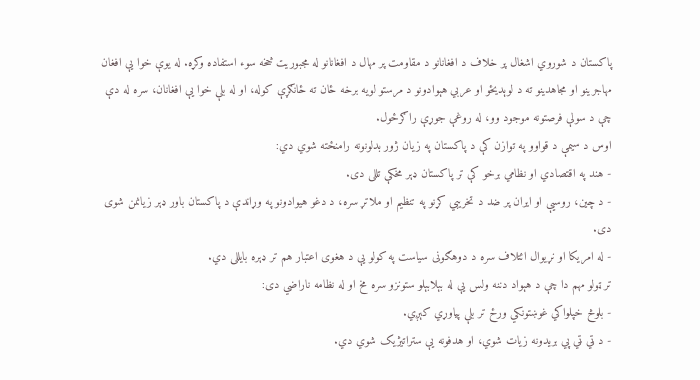پاکستان د شوروي اشغال پر خلاف د افغانانو د مقاومت پر مهال د افغانانو له مجبوریت څخه سوء استفاده وکړه. له یوې خوا یې افغان مهاجرینو او مجاهدینو ته د لوېدیځو او عربي هېوادونو د مرستو لویه برخه ځان ته ځانګړې کوله، او له بلې خوا یې افغانان، سره له دې چې د سولې فرصتونه موجود وو، له روغې جوړې راګرځول.
اوس د سیمې د قواوو په توازن کې د پاکستان په زیان ژور بدلونونه رامنځته شوي دي:
- هند په اقتصادي او نظامي برخو کې تر پاکستان ډېر مخکې تللی دی.
- د چین، روسیې او ایران پر ضد د تخریبي کړنو په تنظیم او ملاتړ سره، د دغو هیوادونو په وړاندې د پاکستان باور ډېر زیانمن شوی دی.
- له امریکا او نړیوال ائتلاف سره د دوهګونی سیاست په کولو یې د هغوی اعتبار هم تر ډېره بایللی دي.
تر ټولو مهم دا چې د هېواد دننه ولس یې له بېلابېلو ستونزو سره مخ او له نظامه ناراضي دی:
- بلوڅ خپلواکي غوښتونکي ورځ تر بلې پیاوړي کېږي.
- د ټي ټي پي بریدونه زیات شوي، او هدفونه یې ستراتیژیک شوي دي.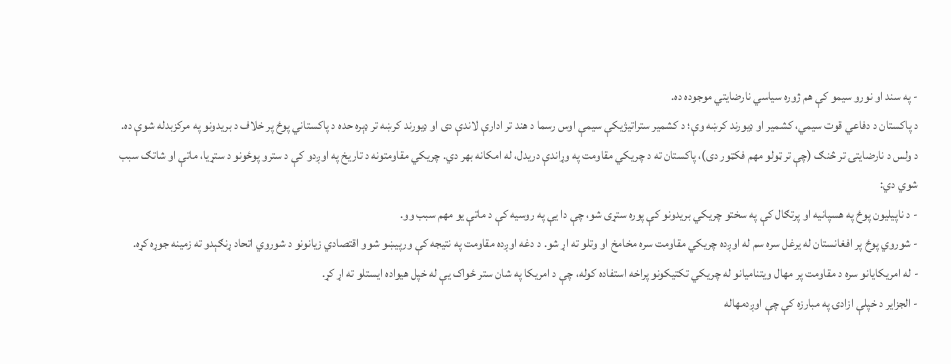- په سند او نورو سیمو کې هم ژوره سیاسي نارضایتي موجوده ده.
د پاکستان د دفاعي قوت سیمي، کشمیر او ډیورند کرښه وې؛ د کشمیر ستراتیژیکې سیمې اوس رسما د هند تر ادارې لاندې دی او ډیورند کرښه تر ډېره حده د پاکستاني پوځ پر خلاف د بریدونو په مرکزبدله شوې ده.
د ولس د نارضایتۍ تر څنګ (چې تر ټولو مهم فکټور دی)، پاکستان ته د چریکي مقاومت په وړاندې دریدل، له امکانه بهر دي. چریکي مقاومتونه د تاریخ په اوږدو کې د سترو پوځونو د ستړیا، ماتې او شاتګ سبب شوي دي:
- د ناپیلیون پوځ په هسپانیه او پرتګال کې په سختو چریکي بریدونو کې پوره ستړی شو، چې دا یې په روسیه کې د ماتې یو مهم سبب وو.
- شوروي پوځ پر افغانستان له یرغل سره سم له اوږده چریکي مقاومت سره مخامخ او وتلو ته اړ شو. د دغه اوږده مقاومت په نتیجه کې ورپیښو شوو اقتصادي زیانونو د شوروي اتحاد ړنګېدو ته زمینه جوړه کړه.
- له امریکایانو سره د مقاومت پر مهال ویتنامیانو له چریکي تکتیکونو پراخه استفاده کوله، چې د امریکا په شان ستر ځواک یې له خپل هیواده ایستلو ته اړ کړ.
- الجزایر د خپلې ازادۍ په مبارزه کې چې اوږدمهاله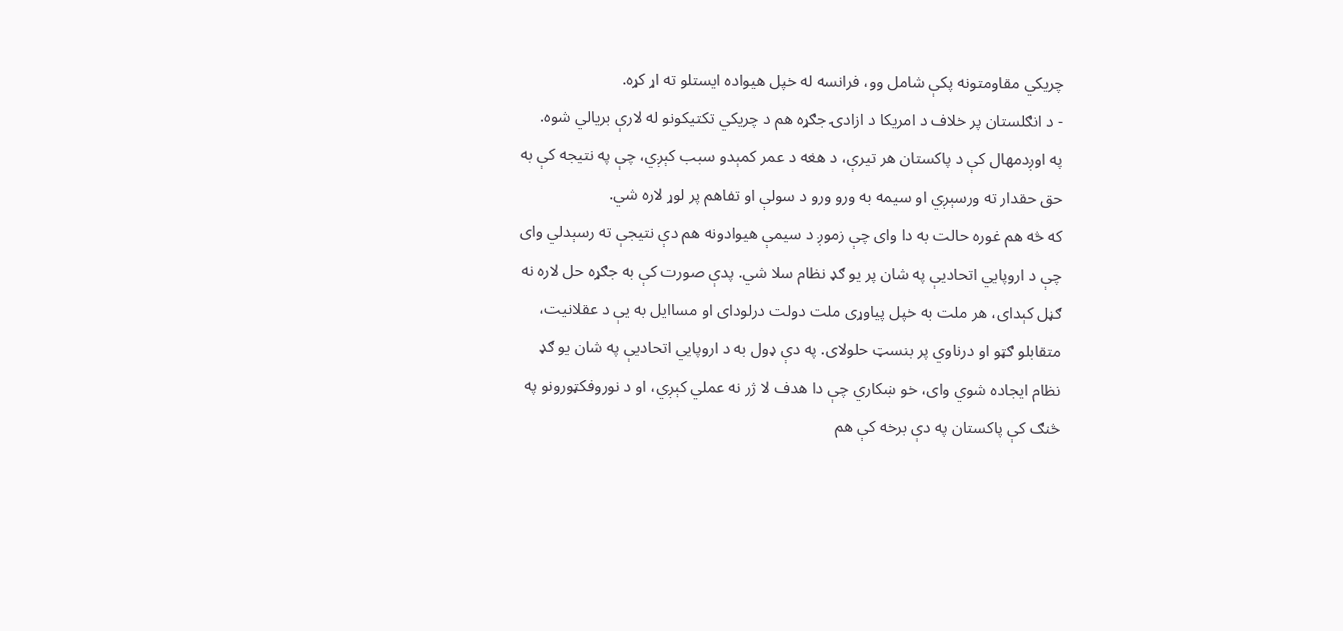چریکي مقاومتونه پکې شامل وو، فرانسه له خپل هیواده ایستلو ته اړ کړه.
- د انګلستان پر خلاف د امریکا د ازادۍ جګړه هم د چریکي تکتیکونو له لارې بریالي شوه.
په اوږدمهال کې د پاکستان هر تیرې، د هغه د عمر کمېدو سبب کېږي، چې په نتیجه کې به حق حقدار ته ورسېږي او سیمه به ورو ورو د سولې او تفاهم پر لوړ لاره شي.
که څه هم غوره حالت به دا وای چې زموږ د سیمې هیوادونه هم دې نتيجې ته رسېدلي وای چې د اروپايي اتحادیې په شان پر یو ګډ نظام سلا شي. پدې صورت کې به جګړه حل لاره نه ګڼل کېدای، هر ملت به خپل پیاوړی ملت دولت درلودای او مساایل به یې د عقلانیت، متقابلو ګټو او درناوي پر بنسټ حلولای. په دې ډول به د اروپايي اتحادیې په شان یو ګډ نظام ایجاده شوي وای، خو ښکاري چې دا هدف لا ژر نه عملي کېږي، او د نوروفکټورونو په څنګ کې پاکستان په دې برخه کې هم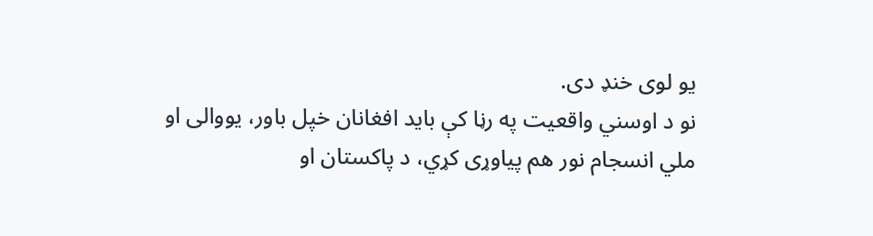یو لوی خنډ دی.
نو د اوسني واقعیت په رڼا کې باید افغانان خپل باور، یووالی او ملي انسجام نور هم پیاوړی کړي، د پاکستان او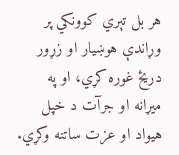هر بل تېري کوونکي پر وړاندې هوښیار او زړور دریځ غوره کړي، او په میړانه او جرآت د خپل هیواد او عزت ساتنه وکړي.